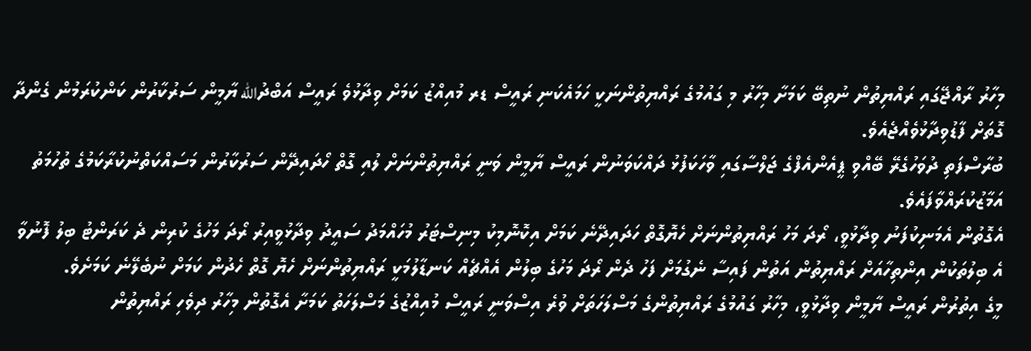މިހާރު ރާއްޖޭގައި ރައްޔިތުން ނުތިބޭ ކަމަށާ މިހާރު މި ގައުމުގެ ރައްޔިތުންނަކީ ހަމައެކަނި ރައީސް ޑރ މުއިއްޒު ކަމަށް ވިދާޅުވެ ރައީސް އަބްދުالله ޔާމީން ސަރުކާރުން ކަންކުރަމުން ގެންދާ ގޮތަށް ފާޑުވިދާޅުވެއްޖެއެވެ.
ބުރާސްފަތި ދުވަހުގެރޭ ބޭއްވި ޕީއެންއެފްގެ ޖަލްސާގައި ވާހަކަފުޅު ދައްކަވަނުން ރައީސް ޔާމީން ވަނީ ރައްޔިތުންނަށް ލުއި ގޮތް ހޯދައިދޭން ސަރުކާރުން މަސައްކަތްނުކުރާކަމުގެ ތުހުމަތު އަމާޒުކުރައްވާފައެވެ.
އެގޮތުން އެމަނިކުފަނު ވިދާޅުވީ، ރޯދަ މަހު ރައްޔިތުންނަށް ހެޔޮގޮތް ހަދައިދޭނެ ކަމަށް އިކޮނޮމިކު މިނިސްޓަރު މުހައްމަދު ސައީދު ވިދާޅުވީއިރު ރޯދަ މަހުގެ ކުރިން ދެ ކަރަންޓު ބިލު ފޮނުވާ އެ ބިލުތަކުން އިންތިހާއަށް ރައްޔިތުން އަތުން ފައިސާ ނެގުމަށް ފަހު ދެން ރޯދަ މަހުގެ ބިލުން އެއްޗެއް ކަނޑާލުމަކީ ރައްޔިތުންނަށް ހެޔޮ ގޮތް ހެދުން ކަމަށް ނުބެލޭނެ ކަމަށެވެ.
މީގެ އިތުރުން ރައީސް ޔާމީން ވިދާޅުވީ، މިހާރު ގައުމުގެ ރައްޔިތުންގެ މަސްލަހަތަށް ވުރެ އިސްވަނީ ރައީސް މުއިއްޒުގެ މަސްލަހަތު ކަމަށާ އެގޮތުން މިހާރު ދިވެހި ރައްޔިތުން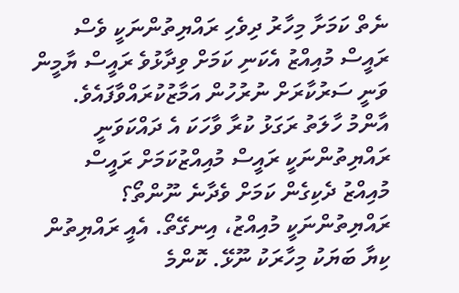ނެތް ކަމަށާ މިހާރު ދިވެހި ރައްޔިތުންނަކީ ވެސް ރައީސް މުއިއްޒު އެކަނި ކަމަށް ވިދާޅުވެ ރައީސް ޔާމީން ވަނީ ސަރުކާރަށް ނުރުހުން އަމާޒުކުރައްވާފައެވެ.
އާންމު ހާލަތު ރަގަޅު ކުރާ ވާހަކަ އެ ދައްކަވަނީ ރައްޔިތުންނަކީ ރައީސް މުއިއްޒުކަމަށް ރައީސް މުއިއްޒު ދެކިގެން ކަމަށް ވެދާނެ ނޫންތޯ؟ ރައްޔިތުންނަކީ މުއިއްޒު، އިނގޭތޯ. އެއީ ރައްޔިތުން ކިޔާ ބަޔަކު މިހާރަކު ނޫޅޭ. ކޮންމެ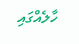ހާލެއްގައި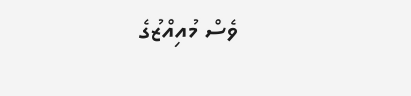ވެސް މުއިއްޒުގެ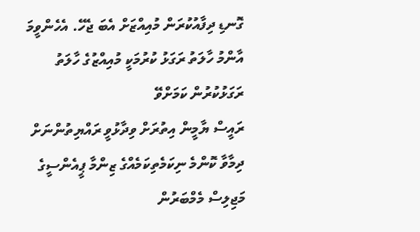ގޮނޑި ދިފާއުކުރަން މުއިއްޒަށް އެބަ ޖެހޭ. އެހެންވީމަ އާންމު ހާލަތު ރަގަޅު ކުރުމަކީ މުއިއްޒުގެ ހާލަތު ރަގަޅުކުރުން ކަމަށްވޭ
ރައީސް ޔާމީން އިތުރަށް ވިދާޅުވީ ރައްޔިތުންނަށް ދިމާވާ ކޮންމެ ނިކަމެތިކަމެއްގެ ޒިންމާ ޕީއެންސީގެ މަޖިލިސް މެމްބަރުން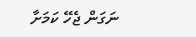ނަގަން ޖެހޭ ކަމަށާ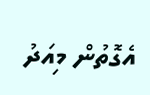އެގޮތުން މިއަދު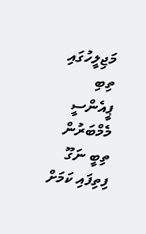މަޖިލީހުގައި ތިބި ޕީއެންސީ މެމްބަރުން ތިބީ ނަގޫ ފިތިފައި ކަމަށް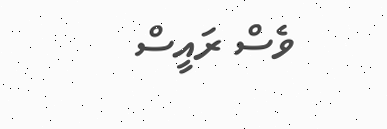ވެސް ރައީސް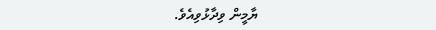ޔާމީން ވިދާޅުވިއެވެ.